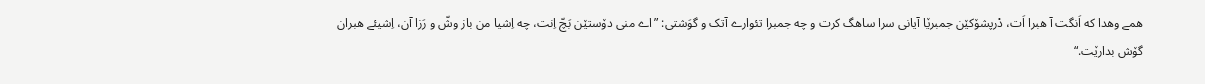همے وهدا که اَنگت آ هبرا اَت، دْرپشۆکێن جمبرێا آیانی سرا ساهگ کرت و چه جمبرا تئوارے آتک و گوَشتی: ”اے منی دۆستێن بَچّ اِنت، چه اِشیا من باز وشّ و رَزا آن، اِشیئے هبران گۆش بدارێت.“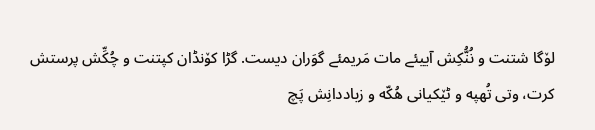لۆگا شتنت و نُنُّکِش آییئے مات مَریمئے گوَران دیست. گڑا کۆنڈان کپتنت و چُکِّش پرستش کرت، وتی تُهپه و ٹێکیانی هُکّه و زباددانِش پَچ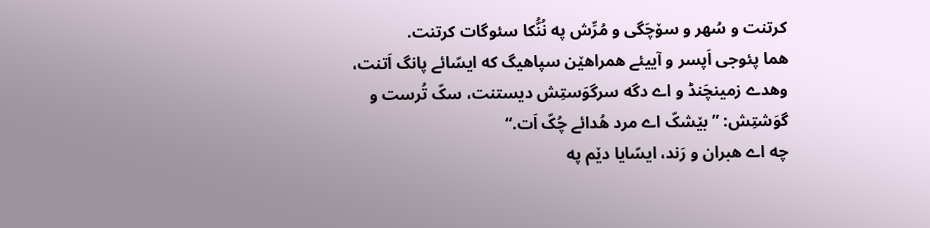کرتنت و سُهر و سۆچَگی و مُرِّش په نُنُّکا سئوگات کرتنت.
هما پئوجی اَپسر و آییئے همراهێن سپاهیگ که ایسّائے پانگ اَتنت، وهدے زمینچَنڈ و اے دگه سرگوَستِش دیستنت، سکّ تُرست و گوَشتِش: ”بێشکّ اے مرد هُدائے چُکّ اَت.“
چه اے هبران و رَند، ایسّایا دێم په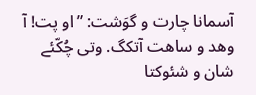آسمانا چارت و گوَشت: ”او پت! آ وهد و ساهت آتکگ. وتی چُکّئے شان و شئوکتا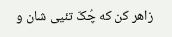زاهر کن که چُکّ تئیی شان و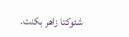شئوکتا زاهر بکنت.